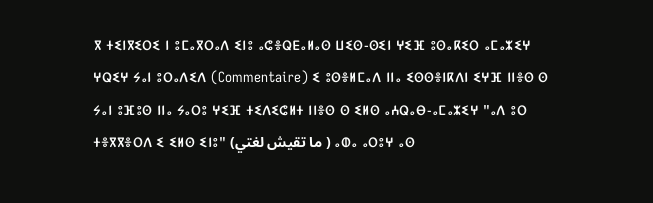ⴳ ⵜⵉⵏⴳⵉⵔⵉ ⵏ ⵓⵎⴰⴳⵔⴰⴷ ⵉⵏⵓ ⴰⵛⴻⵕⴹⴰⵍⴰⵙ ⵡⵉⵙ-ⵙⵉⵏ ⵖⵉⴼ ⵓⵙⴰⴽⵉⵔ ⴰⵎⴰⵣⵉⵖ ⵖⵕⵉⵖ ⵢⴰⵏ ⵓⵔⴰⴷⵉⴷ (Commentaire) ⵉ ⵓⵙⴻⵍⵎⴰⴷ ⵏⵏⴰ ⵉⵙⵙⴻⵏⴽⴷⵏ ⵉⵖⴼ ⵏⵏⴻⵙ ⵙ ⵢⴰⵏ ⵓⴼⵓⵙ ⵏⵏⴰ ⵢⴰⵔⵓ ⵖⵉⴼ ⵜⵉⴷⵉⵛⵍⵜ ⵏⵏⴻⵙ ⵙ ⵉⵍⵙ ⴰⵄⵕⴰⴱ-ⴰⵎⴰⵣⵉⵖ "ⴰⴷ ⵓⵔ ⵜⴻⴳⴳⴻⵔⴷ ⵉ ⵉⵍⵙ ⵉⵏⵓ" (ما تقيش لغتي ) ⴰⵀⴰ ⴰⵔⵓⵖ ⴰⵙ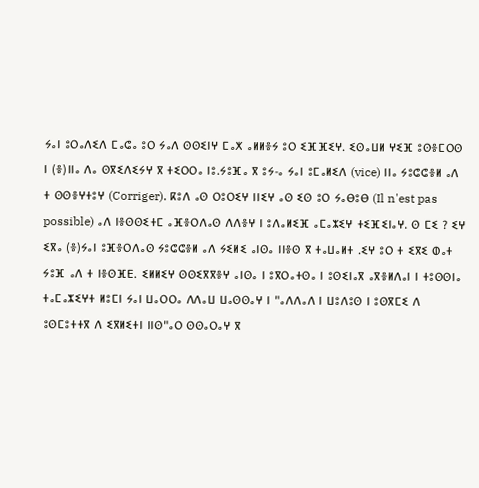ⵢⴰⵏ ⵓⵔⴰⴷⵉⴷ ⵎⴰⵛⴰ ⵓⵔ ⵢⴰⴷ ⵙⵙⵉⵏⵖ ⵎⴰⵅ ⴰⵍⵍⴻⵢ ⵓⵔ ⵉⴼⴼⵉⵖ. ⵉⵙⴰⵡⵍ ⵖⵉⴼ ⵓⵙⴻⵎⵔⵙ ⵏ (ⴻ)ⵏⵏⴰ ⴷⴰ ⵙⴳⵉⴷⵉⵢⵖ ⴳ ⵜⵉⵔⵔⴰ ⵏⵓ.ⵢⵓⴼⴰ ⴳ ⵓⵢ-ⴰ ⵢⴰⵏ ⵓⵎⴰⵍⵉⴷ (vice) ⵏⵏⴰ ⵢⵓⵛⵛⴻⵍ ⴰⴷ ⵜ ⵙⵙⴻⵖⵜⵓⵖ (Corriger). ⴽⵓⴷ ⴰⵙ ⵔⵓⵔⵉⵖ ⵏⵏⵉⵖ ⴰⵙ ⵉⵙ ⵓⵔ ⵢⴰⴱⵓⴱ (Il n'est pas possible) ⴰⴷ ⵏⴻⵙⵙⵉⵜⵎ ⴰⴼⴻⵔⴷⴰⵙ ⴷⴷⴻⵖ ⵏ ⵓⴷⴰⵍⵉⴼ ⴰⵎⴰⵣⵉⵖ ⵜⵉⴼⵉⵏⴰⵖ. ⵙ ⵎⵉ ? ⵉⵖ ⵉⴳⴰ (ⴻ)ⵢⴰⵏ ⵓⴼⴻⵔⴷⴰⵙ ⵢⵓⵛⵛⴻⵍ ⴰⴷ ⵢⵉⵍⵉ ⴰⵏⵙⴰ ⵏⵏⴻⵙ ⴳ ⵜⴰⵡⴰⵍⵜ .ⵉⵖ ⵓⵔ ⵜ ⵉⴳⵉ ⵀⴰⵜ ⵢⵓⴼ ⴰⴷ ⵜ ⵏⴻⵙⴼⴹ. ⵉⵍⵍⵉⵖ ⵙⵙⵉⴳⴳⴻⵖ ⴰⵏⵙⴰ ⵏ ⵓⴳⵔⴰⵜⵙⴰ ⵏ ⵓⵙⵉⵏⴰⴳ ⴰⴳⴻⵍⴷⴰⵏ ⵏ ⵜⵓⵙⵙⵏⴰ ⵜⴰⵎⴰⵣⵉⵖⵜ ⵍⵓⵎⵏ ⵢⴰⵏ ⵡⴰⵔⵔⴰ ⴷⴷⴰⵡ ⵡⴰⵙⵙⴰⵖ ⵏ "ⴰⴷⴷⴰⴷ ⵏ ⵡⵓⴷⵓⵙ ⵏ ⵓⵙⴳⵎⵉ ⴷ ⵓⵙⵎⵓⵜⵜⴳ ⴷ ⵉⴳⵍⵉⵜⵏ ⵏⵏⵙ"ⴰⵔ ⵙⵙⴰⵔⴰⵖ ⴳ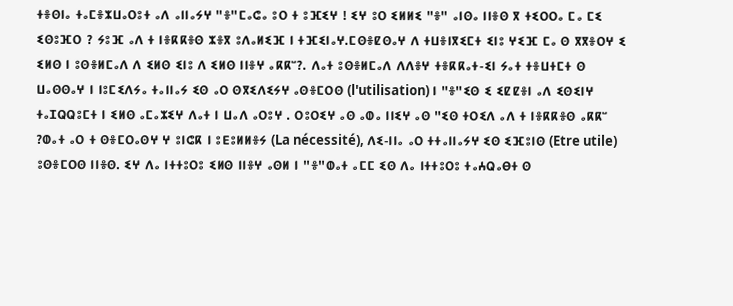ⵜⴻⵙⵏⴰ ⵜⴰⵎⴻⵣⵡⴰⵔⵓⵜ ⴰⴷ ⴰⵏⵏⴰⵢⵖ "ⴻ"ⵎⴰⵛⴰ ⵓⵔ ⵜ ⵓⴼⵉⵖ ! ⵉⵖ ⵓⵔ ⵉⵍⵍⵉ "ⴻ" ⴰⵏⵙⴰ ⵏⵏⴻⵙ ⴳ ⵜⵉⵔⵔⴰ ⵎⴰ ⵎⵉ ⵉⵙⵓⴼⵔ ? ⵢⵓⴼ ⴰⴷ ⵜ ⵏⴻⴽⴽⴻⵙ ⵣⴻⴳ ⵓⴷⴰⵍⵉⴼ ⵏ ⵜⴼⵉⵏⴰⵖ.ⵎⵙⴻⵇⵙⴰⵖ ⴷ ⵜⵡⴻⵏⴳⵉⵎⵜ ⵉⵏⵓ ⵖⵉⴼ ⵎⴰ ⵙ ⴳⴳⴻⵔⵖ ⵉ ⵉⵍⵙ ⵏ ⵓⵙⴻⵍⵎⴰⴷ ⴷ ⵉⵍⵙ ⵉⵏⵓ ⴷ ⵉⵍⵙ ⵏⵏⴻⵖ ⴰⴽⴽⵯ?. ⴷⴰⵜ ⵓⵙⴻⵍⵎⴰⴷ ⴷⴷⴻⵖ ⵜⴻⴽⴽⴰⵜ-ⵉⵏ ⵢⴰⵜ ⵜⴻⵡⵜⵎⵜ ⵙ ⵡⴰⵙⵙⴰⵖ ⵏ ⵏⵓⵎⵉⴷⵢⴰ ⵜⴰⵏⵏⴰⵢ ⵉⵙ ⴰⵔ ⵙⴳⵉⴷⵉⵢⵖ ⴰⵙⴻⵎⵔⵙ (l'utilisation) ⵏ "ⴻ"ⵉⵙ ⵉ ⵉⵇⵇⴻⵏ ⴰⴷ ⵉⵙⵉⵏⵖ ⵜⴰⵊⵕⵕⵓⵎⵜ ⵏ ⵉⵍⵙ ⴰⵎⴰⵣⵉⵖ ⴷⴰⵜ ⵏ ⵡⴰⴷ ⴰⵔⵓⵖ . ⵔⵓⵔⵉⵖ ⴰⵙ ⴰⵀⴰ ⵏⵏⵉⵖ ⴰⵙ "ⵉⵙ ⵜⵔⵉⴷ ⴰⴷ ⵜ ⵏⴻⴽⴽⴻⵙ ⴰⴽⴽⵯ ?ⵀⴰⵜ ⴰⵔ ⵜ ⵙⴻⵎⵔⴰⵙⵖ ⵖ ⵓⵏⵛⴽ ⵏ ⵓⴹⵓⵍⵍⴻⵢ (La nécessité), ⴷⵉ-ⵏⵏⴰ ⴰⵔ ⵜⵜⴰⵏⵏⴰⵢⵖ ⵉⵙ ⵉⴼⵓⵏⵙ (Etre utile) ⵓⵙⴻⵎⵔⵙ ⵏⵏⴻⵙ. ⵉⵖ ⴷⴰ ⵏⵜⵜⵓⵔⵓ ⵉⵍⵙ ⵏⵏⴻⵖ ⴰⵙⵍ ⵏ "ⴻ"ⵀⴰⵜ ⴰⵎⵎ ⵉⵙ ⴷⴰ ⵏⵜⵜⵓⵔⵓ ⵜⴰⵄⵕⴰⴱⵜ ⵙ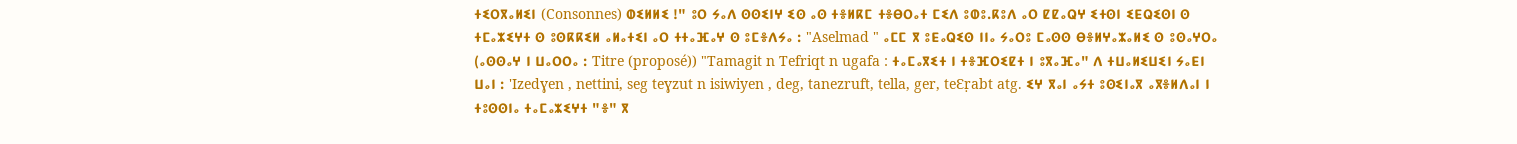ⵜⵉⵔⴳⴰⵍⵉⵏ (Consonnes) ⵀⵉⵍⵍⵉ !" ⵓⵔ ⵢⴰⴷ ⵙⵙⵉⵏⵖ ⵉⵙ ⴰⵙ ⵜⴻⵍⴽⵎ ⵜⴻⴱⵔⴰⵜ ⵎⵉⴷ ⵓⵀⵓ.ⴽⵓⴷ ⴰⵔ ⵇⵇⴰⵕⵖ ⵉⵜⵙⵏ ⵉⴹⵕⵉⵙⵏ ⵙ ⵜⵎⴰⵣⵉⵖⵜ ⵙ ⵓⵙⴽⴽⵉⵍ ⴰⵍⴰⵜⵉⵏ ⴰⵔ ⵜⵜⴰⴼⴰⵖ ⵙ ⵓⵎⴻⴷⵢⴰ : "Aselmad " ⴰⵎⵎ ⴳ ⵓⴹⴰⵕⵉⵙ ⵏⵏⴰ ⵢⴰⵔⵓ ⵎⴰⵙⵙ ⴱⴻⵍⵖⴰⵣⴰⵍⵉ ⵙ ⵓⵙⴰⵖⵔⴰ (ⴰⵙⵙⴰⵖ ⵏ ⵡⴰⵔⵔⴰ : Titre (proposé)) "Tamagit n Tefriqt n ugafa : ⵜⴰⵎⴰⴳⵉⵜ ⵏ ⵜⴻⴼⵔⵉⵇⵜ ⵏ ⵓⴳⴰⴼⴰ" ⴷ ⵜⵡⴰⵍⵉⵡⵉⵏ ⵢⴰⴹⵏ ⵡⴰⵏ : 'Izedɣen , nettini, seg teɣzut n isiwiyen , deg, tanezruft, tella, ger, teƐṛabt atg. ⵉⵖ ⴳⴰⵏ ⴰⵢⵜ ⵓⵙⵉⵏⴰⴳ ⴰⴳⴻⵍⴷⴰⵏ ⵏ ⵜⵓⵙⵙⵏⴰ ⵜⴰⵎⴰⵣⵉⵖⵜ "ⴻ" ⴳ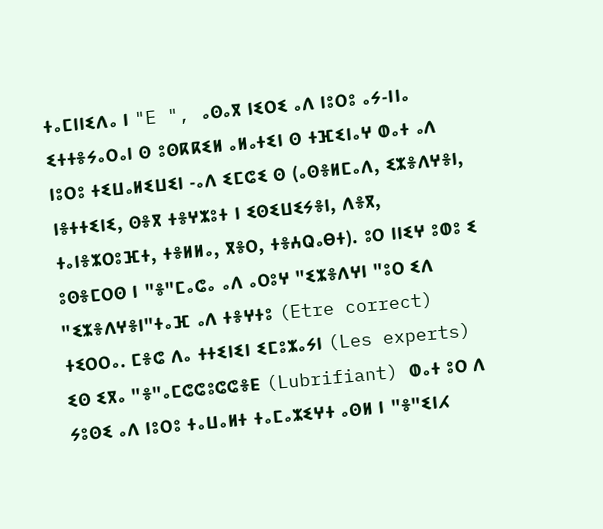ⵜⴰⵎⵏⵏⵉⴷⴰ ⵏ "E ", ⴰⵙⴰⴳ ⵏⵉⵔⵉ ⴰⴷ ⵏⵓⵔⵓ ⴰⵢ-ⵏⵏⴰ ⵉⵜⵜⴻⵢⴰⵔⴰⵏ ⵙ ⵓⵙⴽⴽⵉⵍ ⴰⵍⴰⵜⵉⵏ ⵙ ⵜⴼⵉⵏⴰⵖ ⵀⴰⵜ ⴰⴷ ⵏⵓⵔⵓ ⵜⵉⵡⴰⵍⵉⵡⵉⵏ -ⴰⴷ ⵉⵎⵛⵉ ⵙ (ⴰⵙⴻⵍⵎⴰⴷ, ⵉⵣⴻⴷⵖⴻⵏ, ⵏⴻⵜⵜⵉⵏⵉ, ⵙⴻⴳ ⵜⴻⵖⵣⵓⵜ ⵏ ⵉⵙⵉⵡⵉⵢⴻⵏ, ⴷⴻⴳ, ⵜⴰⵏⴻⵣⵔⵓⴼⵜ, ⵜⴻⵍⵍⴰ, ⴳⴻⵔ, ⵜⴻⵄⵕⴰⴱⵜ). ⵓⵔ ⵏⵏⵉⵖ ⵓⵀⵓ ⵉ ⵓⵙⴻⵎⵔⵙ ⵏ "ⴻ"ⵎⴰⵛⴰ ⴰⴷ ⴰⵔⵓⵖ "ⵉⵣⴻⴷⵖⵏ "ⵓⵔ ⵉⴷ "ⵉⵣⴻⴷⵖⴻⵏ"ⵜⴰⴼ ⴰⴷ ⵜⴻⵖⵜⵓ (Etre correct) ⵜⵉⵔⵔⴰ. ⵎⴻⵛ ⴷⴰ ⵜⵜⵉⵏⵉⵏ ⵉⵎⵓⵣⴰⵢⵏ (Les experts) ⵉⵙ ⵉⴳⴰ "ⴻ"ⴰⵎⵛⵛⵓⵛⵛⴻⴹ (Lubrifiant) ⵀⴰⵜ ⵓⵔ ⴷ ⵢⵓⵙⵉ ⴰⴷ ⵏⵓⵔⵓ ⵜⴰⵡⴰⵍⵜ ⵜⴰⵎⴰⵣⵉⵖⵜ ⴰⵙⵍ ⵏ "ⴻ"ⵉⵏⵃ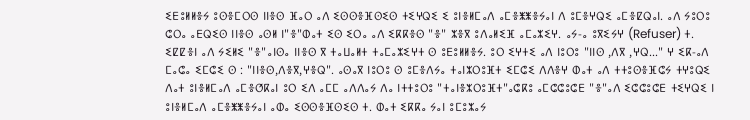ⵉⴹⵓⵍⵍⴻⵢ ⵓⵙⴻⵎⵔⵙ ⵏⵏⴻⵙ ⴼⴰⵔ ⴰⴷ ⵉⵙⵙⴻⴼⵙⵉⵙ ⵜⵉⵖⵕⵉ ⵉ ⵓⵏⴻⵍⵎⴰⴷ ⴰⵎⴻⵥⵥⴻⵢⴰⵏ ⴷ ⵓⵎⴻⵖⵕⵉ ⴰⵎⴻⵇⵕⴰⵏ. ⴰⴷ ⵢⵓⵔⵓ ⵛⵔⴰ ⴰⴹⵕⵉⵙ ⵏⵏⴻⵙ ⴰⵙⵍ ⵏ"ⴻ"ⵀⴰⵜ ⵉⵙ ⵉⵔⴰ ⴰⴷ ⵉⴽⴽⴻⵙ "ⴻ" ⵣⴻⴳ ⵓⴷⴰⵍⵉⴼ ⴰⵎⴰⵣⵉⵖ. ⴰⵢ-ⴰ ⵓⴳⵉⵢⵖ (Refuser) ⵜ. ⵉⵇⵇⴻⵏ ⴰⴷ ⵢⵉⵍⵉ "ⴻ"ⴰⵏⵙⴰ ⵏⵏⴻⵙ ⴳ ⵜⴰⵡⴰⵍⵜ ⵜⴰⵎⴰⵣⵉⵖⵜ ⵙ ⵓⴹⵓⵍⵍⴻⵢ. ⵓⵔ ⵉⵖⵜⵉ ⴰⴷ ⵏⵓⵔⵓ "ⵏⵏⵙ ,ⴷⴳ ,ⵖⵕ..." ⵖ ⵉⴽ-ⴰⴷ ⵎⴰⵛⴰ ⵉⵎⵛⵉ ⵙ : "ⵏⵏⴻⵙ,ⴷⴻⴳ,ⵖⴻⵕ". ⴰⵙⴰⴳ ⵏⵓⵔⵓ ⵙ ⵓⵎⴻⴷⵢⴰ ⵜⴰⵏⵣⵔⵓⴼⵜ ⵉⵎⵛⵉ ⴷⴷⴻⵖ ⵀⴰⵜ ⴰⴷ ⵜⵜⵓⵙⴻⴼⵛⵢ ⵜⵖⵓⵕⵉ ⴷⴰⵜ ⵓⵏⴻⵍⵎⴰⴷ ⴰⵎⴻⵚⴽⴰⵏ ⵓⵔ ⵉⴷ ⴰⵎⵎ ⴰⴷⴷⴰⵢ ⴷⴰ ⵏⵜⵜⵓⵔⵓ "ⵜⴰⵏⴻⵣⵔⵓⴼⵜ"ⴰⵛⴽⵓ ⴰⵎⵛⵛⵓⵛⴹ "ⴻ"ⴰⴷ ⵉⵛⵛⵓⵛⴹ ⵜⵉⵖⵕⵉ ⵏ ⵓⵏⴻⵍⵎⴰⴷ ⴰⵎⴻⵥⵥⴻⵢⴰⵏ ⴰⵀⴰ ⵉⵙⵙⴻⴼⵙⵉⵙ ⵜ. ⵀⴰⵜ ⵉⴽⴽⴰ ⵢⴰⵏ ⵓⵎⵓⵣⴰⵢ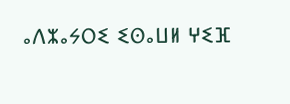ⴰⴷⵣⴰⵢⵔⵉ ⵉⵙⴰⵡⵍ ⵖⵉⴼ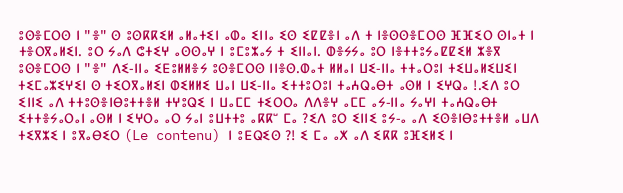ⵓⵙⴻⵎⵔⵙ ⵏ "ⴻ" ⵙ ⵓⵙⴽⴽⵉⵍ ⴰⵍⴰⵜⵉⵏ ⴰⵀⴰ ⵉⵏⵏⴰ ⵉⵙ ⵉⵇⵇⴻⵏ ⴰⴷ ⵜ ⵏⴻⵙⵙⴻⵎⵔⵙ ⴼⴼⵉⵔ ⵙⵏⴰⵜ ⵏ ⵜⴻⵔⴳⴰⵍⵉⵏ. ⵓⵔ ⵢⴰⴷ ⵛⵜⵉⵖ ⴰⵙⵙⴰⵖ ⵏ ⵓⵎⵓⵣⴰⵢ ⵜ ⵉⵏⵏⴰⵏ. ⵀⴻⵢⵢⴰ ⵓⵔ ⵏⴻⵜⵜⵓⵢⴰⵇⵇⵉⵍ ⵣⴻⴳ ⵓⵙⴻⵎⵔⵙ ⵏ "ⴻ" ⴷⵉ-ⵏⵏⴰ ⵉⴹⵓⵍⵍⴻⵢ ⵓⵙⴻⵎⵔⵙ ⵏⵏⴻⵙ.ⵀⴰⵜ ⵍⵍⴰⵏ ⵡⵉ-ⵏⵏⴰ ⵜⵜⴰⵔⵓⵏ ⵜⵉⵡⴰⵍⵉⵡⵉⵏ ⵜⵉⵎⴰⵣⵉⵖⵉⵏ ⵙ ⵜⵉⵔⴳⴰⵍⵉⵏ ⵀⵉⵍⵍⵉ ⵡⴰⵏ ⵡⵉ-ⵏⵏⴰ ⵉⵜⵜⵓⵔⵓⵏ ⵜⴰⵄⵕⴰⴱⵜ ⴰⵙⵍ ⵏ ⵉⵖⵕⴰ !.ⵉⴷ ⵓⵔ ⵉⵏⵏⵉ ⴰⴷ ⵜⵜⵓⵙⴻⵏⴱⵓⵜⵜⴻⵍ ⵜⵖⵓⵕⵉ ⵏ ⵡⴰⵎⵎ ⵜⵉⵔⵔⴰ ⴷⴷⴻⵖ ⴰⵎⵎ ⴰⵢ-ⵏⵏⴰ ⵢⴰⵖⵏ ⵜⴰⵄⵕⴰⴱⵜ ⵉⵜⵜⴻⵢⴰⵔⴰⵏ ⴰⵙⵍ ⵏ ⵉⵖⵔⴰ ⴰⵔ ⵢⴰⵏ ⵓⵡⵜⵜⵓ ⴰⴽⴽⵯ ⵎⴰ ?ⵉⴷ ⵓⵔ ⵉⵏⵏⵉ ⵓⵢ-ⴰ ⴰⴷ ⵉⵙⴻⵏⴱⵓⵜⵜⴻⵍ ⴰⵡⴷ ⵜⵉⴳⵣⵉ ⵏ ⵓⴳⴰⴱⵉⵔ (Le contenu) ⵏ ⵓⴹⵕⵉⵙ ?! ⵉ ⵎⴰ ⴰⵅ ⴰⴷ ⵉⴽⴽ ⵓⴼⵉⵍⵉ ⵏ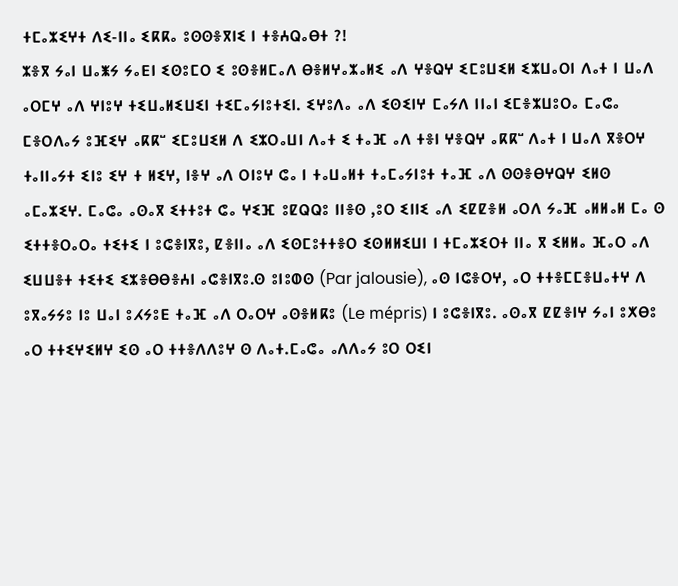ⵜⵎⴰⵣⵉⵖⵜ ⴷⵉ-ⵏⵏⴰ ⵉⴽⴽⴰ ⵓⵙⵙⴻⴳⵏⵉ ⵏ ⵜⴻⵄⵕⴰⴱⵜ ?!
ⵣⴻⴳ ⵢⴰⵏ ⵡⴰⵥⵢ ⵢⴰⴹⵏ ⵉⵙⵓⵎⵔ ⵉ ⵓⵙⴻⵍⵎⴰⴷ ⴱⴻⵍⵖⴰⵣⴰⵍⵉ ⴰⴷ ⵖⴻⵕⵖ ⵉⵎⵓⵡⵉⵍ ⵉⵣⵡⴰⵔⵏ ⴷⴰⵜ ⵏ ⵡⴰⴷ ⴰⵔⵎⵖ ⴰⴷ ⵖⵏⵓⵖ ⵜⵉⵡⴰⵍⵉⵡⵉⵏ ⵜⵉⵎⴰⵢⵏⵓⵜⵉⵏ. ⵉⵖⵓⴷⴰ ⴰⴷ ⵉⵙⵉⵏⵖ ⵎⴰⵢⴷ ⵏⵏⴰⵏ ⵉⵎⴻⵣⵡⵓⵔⴰ ⵎⴰⵛⴰ ⵎⴻⵔⴷⴰⵢ ⵓⴼⵉⵖ ⴰⴽⴽⵯ ⵉⵎⵓⵡⵉⵍ ⴷ ⵉⵣⵔⴰⵡⵏ ⴷⴰⵜ ⵉ ⵜⴰⴼ ⴰⴷ ⵜⴻⵏ ⵖⴻⵕⵖ ⴰⴽⴽⵯ ⴷⴰⵜ ⵏ ⵡⴰⴷ ⴳⴻⵔⵖ ⵜⴰⵏⵏⴰⵢⵜ ⵉⵏⵓ ⵉⵖ ⵜ ⵍⵉⵖ, ⵏⴻⵖ ⴰⴷ ⵔⵏⵓⵖ ⵛⴰ ⵏ ⵜⴰⵡⴰⵍⵜ ⵜⴰⵎⴰⵢⵏⵓⵜ ⵜⴰⴼ ⴰⴷ ⵙⵙⴻⴱⵖⵕⵖ ⵉⵍⵙ ⴰⵎⴰⵣⵉⵖ. ⵎⴰⵛⴰ ⴰⵙⴰⴳ ⵉⵜⵜⵓⵜ ⵛⴰ ⵖⵉⴼ ⵓⵇⵕⵕⵓ ⵏⵏⴻⵙ ,ⵓⵔ ⵉⵏⵏⵉ ⴰⴷ ⵉⵇⵇⴻⵍ ⴰⵔⴷ ⵢⴰⴼ ⴰⵍⵍⴰⵍ ⵎⴰ ⵙ ⵉⵜⵜⴻⵔⴰⵔⴰ ⵜⵉⵜⵉ ⵏ ⵓⵛⴻⵏⴳⵓ, ⵇⴻⵏⵏⴰ ⴰⴷ ⵉⵙⵎⵓⵜⵜⴻⵔ ⵉⵙⵍⵍⵉⵡⵏ ⵏ ⵜⵎⴰⵣⵉⵔⵜ ⵏⵏⴰ ⴳ ⵉⵍⵍⴰ ⴼⴰⵔ ⴰⴷ ⵉⵡⵡⴻⵜ ⵜⵉⵜⵉ ⵉⵣⴻⴱⴱⴻⵄⵏ ⴰⵛⴻⵏⴳⵓ.ⵙ ⵓⵏⵓⵀⵙ (Par jalousie), ⴰⵙ ⵏⵛⴻⵔⵖ, ⴰⵔ ⵜⵜⴻⵎⵎⴻⵡⴰⵜⵖ ⴷ ⵓⴳⴰⵢⵢⵓ ⵏⵓ ⵡⴰⵏ ⵓⵃⵢⵓⴹ ⵜⴰⴼ ⴰⴷ ⵔⴰⵔⵖ ⴰⵙⴻⵍⴽⵓ (Le mépris) ⵏ ⵓⵛⴻⵏⴳⵓ. ⴰⵙⴰⴳ ⵇⵇⴻⵏⵖ ⵢⴰⵏ ⵓⵅⴱⵓ ⴰⵔ ⵜⵜⵉⵖⵉⵍⵖ ⵉⵙ ⴰⵔ ⵜⵜⴻⴷⴷⵓⵖ ⵙ ⴷⴰⵜ.ⵎⴰⵛⴰ ⴰⴷⴷⴰⵢ ⵓⵔ ⵔⵉⵏ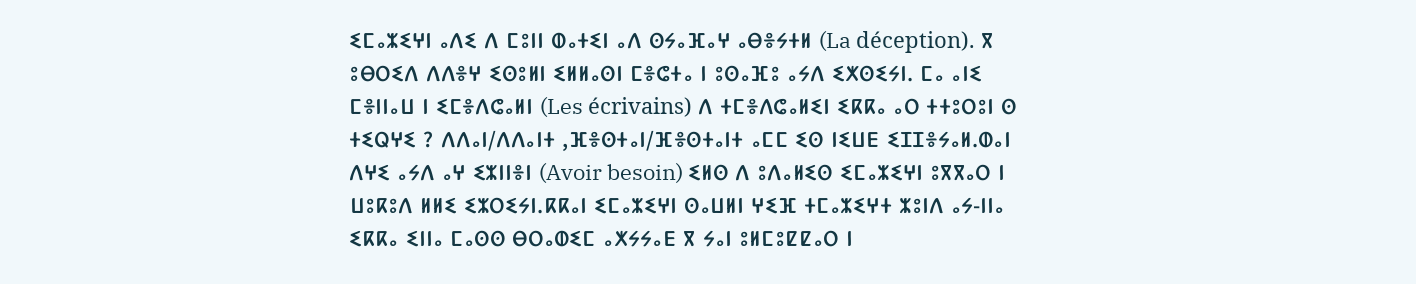ⵉⵎⴰⵣⵉⵖⵏ ⴰⴷⵉ ⴷ ⵎⵓⵏⵏ ⵀⴰⵜⵉⵏ ⴰⴷ ⵙⵢⴰⴼⴰⵖ ⴰⴱⴻⵢⵜⵍ (La déception). ⴳ ⵓⴱⵔⵉⴷ ⴷⴷⴻⵖ ⵉⵙⵓⵍⵏ ⵉⵍⵍⴰⵙⵏ ⵎⴻⵛⵜⴰ ⵏ ⵓⵙⴰⴼⵓ ⴰⵢⴷ ⵉⵅⵙⵉⵢⵏ. ⵎⴰ ⴰⵏⵉ ⵎⴻⵏⵏⴰⵡ ⵏ ⵉⵎⴻⴷⵛⴰⵍⵏ (Les écrivains) ⴷ ⵜⵎⴻⴷⵛⴰⵍⵉⵏ ⵉⴽⴽⴰ ⴰⵔ ⵜⵜⵓⵔⵓⵏ ⵙ ⵜⵉⵕⵖⵉ ? ⴷⴷⴰⵏ/ⴷⴷⴰⵏⵜ ,ⴼⴻⵙⵜⴰⵏ/ⴼⴻⵙⵜⴰⵏⵜ ⴰⵎⵎ ⵉⵙ ⵏⵉⵡⴹ ⵉⵊⵊⴻⵢⴰⵍ.ⵀⴰⵏ ⴷⵖⵉ ⴰⵢⴷ ⴰⵖ ⵉⵣⵏⵏⴻⵏ (Avoir besoin) ⵉⵍⵙ ⴷ ⵓⴷⴰⵍⵉⵙ ⵉⵎⴰⵣⵉⵖⵏ ⵓⴳⴳⴰⵔ ⵏ ⵡⵓⴽⵓⴷ ⵍⵍⵉ ⵉⵣⵔⵉⵢⵏ.ⴽⴽⴰⵏ ⵉⵎⴰⵣⵉⵖⵏ ⵙⴰⵡⵍⵏ ⵖⵉⴼ ⵜⵎⴰⵣⵉⵖⵜ ⵣⵓⵏⴷ ⴰⵢ-ⵏⵏⴰ ⵉⴽⴽⴰ ⵉⵏⵏⴰ ⵎⴰⵙⵙ ⴱⵔⴰⵀⵉⵎ ⴰⵅⵢⵢⴰⴹ ⴳ ⵢⴰⵏ ⵓⵍⵎⵓⵇⵇⴰⵔ ⵏ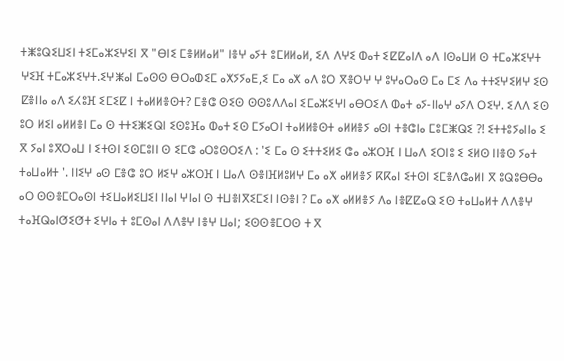ⵜⵥⵓⵕⵉⵡⵉⵏ ⵜⵉⵎⴰⵣⵉⵖⵉⵏ ⴳ "ⴱⵏⵉ ⵎⴻⵍⵍⴰⵍ" ⵏⴻⵖ ⴰⵢⵜ ⵓⵎⵍⵍⴰⵍ, ⵉⴷ ⴷⵖⵉ ⵀⴰⵜ ⵉⵇⵇⴰⵏⴷ ⴰⴷ ⵏⵙⴰⵡⵍ ⵙ ⵜⵎⴰⵣⵉⵖⵜ ⵖⵉⴼ ⵜⵎⴰⵣⵉⵖⵜ.ⵉⵖⵥⴰⵏ ⵎⴰⵙⵙ ⴱⵔⴰⵀⵉⵎ ⴰⵅⵢⵢⴰⴹ,ⵉ ⵎⴰ ⴰⵅ ⴰⴷ ⵓⵔ ⴳⴻⵔⵖ ⵖ ⵓⵖⴰⵔⴰⵙ ⵎⴰ ⵎⵉ ⴷⴰ ⵜⵜⵉⵖⵉⵍⵖ ⵉⵙ ⵇⴻⵏⵏⴰ ⴰⴷ ⵉⵃⵓⴼ ⵉⵎⵉⵇ ⵏ ⵜⴰⵍⵍⴻⵙⵜ? ⵎⴻⵛ ⵙⵉⵙ ⵙⵙⵓⴷⴷⴰⵏ ⵉⵎⴰⵣⵉⵖⵏ ⴰⴱⵔⵉⴷ ⵀⴰⵜ ⴰⵢ-ⵏⵏⴰⵖ ⴰⵢⴷ ⵔⵉⵖ. ⵉⴷⴷ ⵉⵙ ⵓⵔ ⵍⵉⵏ ⴰⵍⵍⴻⵏ ⵎⴰ ⵙ ⵜⵜⵉⵥⵉⵕⵏ ⵉⵙⵓⴼⴰ ⵀⴰⵜ ⵉⵙ ⵎⵢⴰⵔⵏ ⵜⴰⵍⵍⴻⵙⵜ ⴰⵍⵍⴻⵢ ⴰⵙⵏ ⵜⴻⵛⵏⴰ ⵎⵓⵎⵥⵕⵉ ?! ⵉⵜⵜⵓⵢⴰⵏⵏⴰ ⵉ ⴳ ⵢⴰⵏ ⵓⴳⵔⴰⵡ ⵏ ⵉⵜⵙⵏ ⵉⵙⵎⵓⵏⵏ ⵙ ⵉⵎⵛ ⴰⵔⵓⵙⵔⵉⴷ : 'ⵉ ⵎⴰ ⵙ ⵉⵜⵜⵉⵍⵉ ⵛⴰ ⴰⵣⵔⴼ ⵏ ⵡⴰⴷ ⵉⵔⵏⵓ ⵉ ⵉⵍⵙ ⵏⵏⴻⵙ ⵢⴰⵜ ⵜⴰⵡⴰⵍⵜ '. ⵏⵏⵉⵖ ⴰⵙ ⵎⴻⵛ ⵓⵔ ⵍⵉⵖ ⴰⵣⵔⴼ ⵏ ⵡⴰⴷ ⵙⴻⵏⴼⵍⵓⵍⵖ ⵎⴰ ⴰⵅ ⴰⵍⵍⴻⵢ ⴽⴽⴰⵏ ⵉⵜⵙⵏ ⵉⵎⴻⴷⵛⴰⵍⵏ ⴳ ⵓⵕⵓⴱⴱⴰ ⴰⵔ ⵙⵙⴻⵎⵔⴰⵙⵏ ⵜⵉⵡⴰⵍⵉⵡⵉⵏ ⵏⵏⴰⵏ ⵖⵏⴰⵏ ⵙ ⵜⵡⴻⵏⴳⵉⵎⵉⵏ ⵏⵙⴻⵏ ? ⵎⴰ ⴰⵅ ⴰⵍⵍⴻⵢ ⴷⴰ ⵏⴻⵇⵇⴰⵕ ⵉⵙ ⵜⴰⵡⴰⵍⵜ ⴷⴷⴻⵖ ⵜⴰⴼⵕⴰⵏⵚⵉⵚⵜ ⵉⵖⵏⴰ ⵜ ⵓⵎⵙⴰⵏ ⴷⴷⴻⵖ ⵏⴻⵖ ⵡⴰⵏ; ⵉⵙⵙⴻⵎⵔⵙ ⵜ ⴳ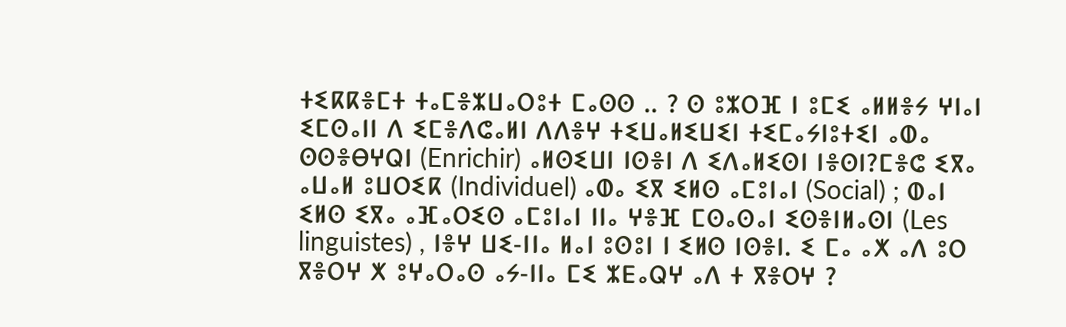ⵜⵉⴽⴽⴻⵎⵜ ⵜⴰⵎⴻⵣⵡⴰⵔⵓⵜ ⵎⴰⵙⵙ .. ? ⵙ ⵓⵣⵔⴼ ⵏ ⵓⵎⵉ ⴰⵍⵍⴻⵢ ⵖⵏⴰⵏ ⵉⵎⵙⴰⵏⵏ ⴷ ⵉⵎⴻⴷⵛⴰⵍⵏ ⴷⴷⴻⵖ ⵜⵉⵡⴰⵍⵉⵡⵉⵏ ⵜⵉⵎⴰⵢⵏⵓⵜⵉⵏ ⴰⵀⴰ ⵙⵙⴻⴱⵖⵕⵏ (Enrichir) ⴰⵍⵙⵉⵡⵏ ⵏⵙⴻⵏ ⴷ ⵉⴷⴰⵍⵉⵙⵏ ⵏⴻⵙⵏ?ⵎⴻⵛ ⵉⴳⴰ ⴰⵡⴰⵍ ⵓⵡⵔⵉⴽ (Individuel) ⴰⵀⴰ ⵉⴳ ⵉⵍⵙ ⴰⵎⵓⵏⴰⵏ (Social) ; ⵀⴰⵏ ⵉⵍⵙ ⵉⴳⴰ ⴰⴼⴰⵔⵉⵙ ⴰⵎⵓⵏⴰⵏ ⵏⵏⴰ ⵖⴻⴼ ⵎⵙⴰⵙⴰⵏ ⵉⵙⴻⵏⵍⴰⵙⵏ (Les linguistes) , ⵏⴻⵖ ⵡⵉ-ⵏⵏⴰ ⵍⴰⵏ ⵓⵙⵓⵏ ⵏ ⵉⵍⵙ ⵏⵙⴻⵏ. ⵉ ⵎⴰ ⴰⵅ ⴰⴷ ⵓⵔ ⴳⴻⵔⵖ ⵅ ⵓⵖⴰⵔⴰⵙ ⴰⵢ-ⵏⵏⴰ ⵎⵉ ⵣⴹⴰⵕⵖ ⴰⴷ ⵜ ⴳⴻⵔⵖ ?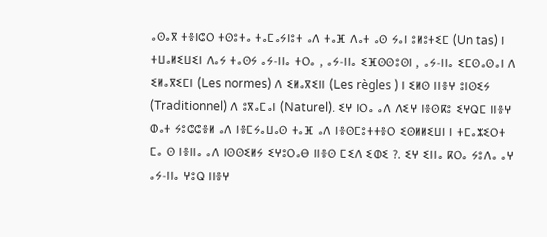ⴰⵙⴰⴳ ⵜⴻⵏⵛⵔ ⵜⵙⵓⵜⴰ ⵜⴰⵎⴰⵢⵏⵓⵜ ⴰⴷ ⵜⴰⴼ ⴷⴰⵜ ⴰⵙ ⵢⴰⵏ ⵓⵍⵓⵜⵉⵎ (Un tas) ⵏ ⵜⵡⴰⵍⵉⵡⵉⵏ ⴷⴰⵢ ⵜⴰⵙⵢ ⴰⵢ-ⵏⵏⴰ ⵜⵔⴰ , ⴰⵢ-ⵏⵏⴰ ⵉⴼⵙⵙⵓⵙⵏ , ⴰⵢ-ⵏⵏⴰ ⵉⵎⵙⴰⵙⴰⵏ ⴷ ⵉⵍⴰⴳⵉⵎⵏ (Les normes) ⴷ ⵉⵍⴰⴳⵉⵏⵏ (Les règles ) ⵏ ⵉⵍⵙ ⵏⵏⴻⵖ ⵓⵏⵙⵉⵢ (Traditionnel) ⴷ ⵓⴳⴰⵎⴰⵏ (Naturel). ⵉⵖ ⵏⵔⴰ ⴰⴷ ⴷⵉⵖ ⵏⴻⵙⴽⵓ ⵉⵖⵕⵎ ⵏⵏⴻⵖ ⵀⴰⵜ ⵢⵓⵛⵛⴻⵍ ⴰⴷ ⵏⴻⵎⵢⴰⵡⴰⵙ ⵜⴰⴼ ⴰⴷ ⵏⴻⵙⵎⵓⵜⵜⴻⵔ ⵉⵙⵍⵍⵉⵡⵏ ⵏ ⵜⵎⴰⵣⵉⵔⵜ ⵎⴰ ⵙ ⵏⴻⵏⵏⴰ ⴰⴷ ⵏⵙⵙⵉⵍⵢ ⵉⵖⵓⵔⴰⴱ ⵏⵏⴻⵙ ⵎⵉⴷ ⵉⵀⵉ ?. ⵉⵖ ⵉⵏⵏⴰ ⴽⵔⴰ ⵢⵓⴷⴰ ⴰⵖ ⴰⵢ-ⵏⵏⴰ ⵖⵓⵕ ⵏⵏⴻⵖ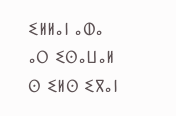ⵉⵍⵍⴰⵏ ⴰⵀⴰ ⴰⵔ ⵉⵙⴰⵡⴰⵍ ⵙ ⵉⵍⵙ ⵉⴳⴰⵏ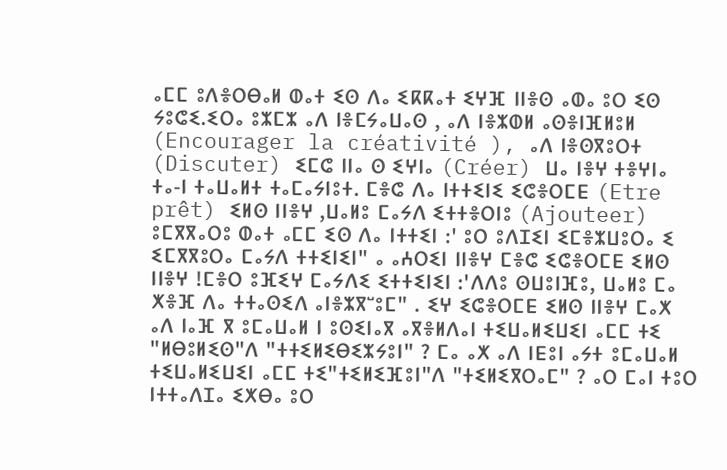ⴰⵎⵎ ⵓⴷⴻⵔⴱⴰⵍ ⵀⴰⵜ ⵉⵙ ⴷⴰ ⵉⴽⴽⴰⵜ ⵉⵖⴼ ⵏⵏⴻⵙ ⴰⵀⴰ ⵓⵔ ⵉⵙ ⵢⵓⵛⵉ.ⵉⵔⴰ ⵓⵣⵎⵣ ⴰⴷ ⵏⴻⵎⵢⴰⵡⴰⵙ , ⴰⴷ ⵏⴻⵣⵀⵍ ⴰⵙⴻⵏⴼⵍⵓⵍ (Encourager la créativité ), ⴰⴷ ⵏⴻⵙⴳⵓⵔⵜ (Discuter) ⵉⵎⵛ ⵏⵏⴰ ⵙ ⵉⵖⵏⴰ (Créer) ⵡⴰ ⵏⴻⵖ ⵜⴻⵖⵏⴰ ⵜⴰ-ⵏ ⵜⴰⵡⴰⵍⵜ ⵜⴰⵎⴰⵢⵏⵓⵜ. ⵎⴻⵛ ⴷⴰ ⵏⵜⵜⵉⵏⵉ ⵉⵛⴻⵔⵎⴹ (Etre prêt) ⵉⵍⵙ ⵏⵏⴻⵖ ,ⵡⴰⵍⵓ ⵎⴰⵢⴷ ⵉⵜⵜⴻⵔⵏⵓ (Ajouteer) ⵓⵎⴳⴳⴰⵔⵓ ⵀⴰⵜ ⴰⵎⵎ ⵉⵙ ⴷⴰ ⵏⵜⵜⵉⵏ :' ⵓⵔ ⵓⴷⵊⵉⵏ ⵉⵎⴻⵣⵡⵓⵔⴰ ⵉ ⵉⵎⴳⴳⵓⵔⴰ ⵎⴰⵢⴷ ⵜⵜⵉⵏⵉⵏ" ⴰ ⴰⵄⵔⵉⵏ ⵏⵏⴻⵖ ⵎⴻⵛ ⵉⵛⴻⵔⵎⴹ ⵉⵍⵙ ⵏⵏⴻⵖ !ⵎⴻⵔ ⵓⴼⵉⵖ ⵎⴰⵢⴷⵉ ⵉⵜⵜⵉⵏⵉⵏ :'ⴷⴷⵓ ⵙⵡⵓⵏⴼⵓ, ⵡⴰⵍⵓ ⵎⴰ ⵅⴻⴼ ⴷⴰ ⵜⵜⴰⵙⵉⴷ ⴰⵏⴻⵣⴳⵯⵓⵎ" . ⵉⵖ ⵉⵛⴻⵔⵎⴹ ⵉⵍⵙ ⵏⵏⴻⵖ ⵎⴰⵅ ⴰⴷ ⵏⴰⴼ ⴳ ⵓⵎⴰⵡⴰⵍ ⵏ ⵓⵙⵉⵏⴰⴳ ⴰⴳⴻⵍⴷⴰⵏ ⵜⵉⵡⴰⵍⵉⵡⵉⵏ ⴰⵎⵎ ⵜⵉ "ⵍⴱⵓⵍⵉⵙ"ⴷ "ⵜⵜⵉⵍⵉⴱⵉⵣⵢⵓⵏ" ? ⵎⴰ ⴰⵅ ⴰⴷ ⵏⴹⵓⵏ ⴰⵢⵜ ⵓⵎⴰⵡⴰⵍ ⵜⵉⵡⴰⵍⵉⵡⵉⵏ ⴰⵎⵎ ⵜⵉ"ⵜⵉⵍⵉⴼⵓⵏ"ⴷ "ⵜⵉⵍⵉⴳⵔⴰⵎ" ? ⴰⵔ ⵎⴰⵏ ⵜⵓⵔ ⵏⵜⵜⴰⴷⵊⴰ ⵉⵅⴱⴰ ⵓⵔ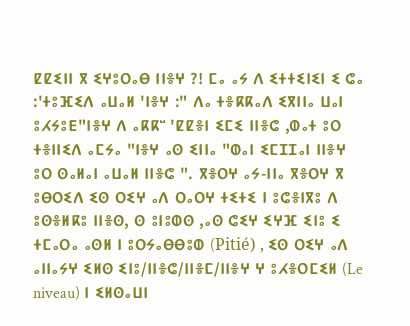ⵇⵇⵉⵏⵏ ⴳ ⵉⵖⵓⵔⴰⴱ ⵏⵏⴻⵖ ?! ⵎⴰ ⴰⵢ ⴷ ⵉⵜⵜⵉⵏⵉⵏ ⵉ ⵛⴰ :'ⵜⵓⴼⵉⴷ ⴰⵡⴰⵍ 'ⵏⴻⵖ :" ⴷⴰ ⵜⴻⴽⴽⴰⴷ ⵉⴳⵏⵏⴰ ⵡⴰⵏ ⵓⵃⵢⵓⴹ"ⵏⴻⵖ ⴷ ⴰⴽⴽⵯ 'ⵇⵇⴻⵏ ⵉⵎⵉ ⵏⵏⴻⵛ ,ⵀⴰⵜ ⵓⵔ ⵜⴻⵏⵏⵉⴷ ⴰⵎⵢⴰ "ⵏⴻⵖ ⴰⵙ ⵉⵏⵏⴰ "ⵀⴰⵏ ⵉⵎⵊⵊⴰⵏ ⵏⵏⴻⵖ ⵓⵔ ⵙⴰⵍⴰⵏ ⴰⵡⴰⵍ ⵏⵏⴻⵛ ". ⴳⴻⵔⵖ ⴰⵢ-ⵏⵏⴰ ⴳⴻⵔⵖ ⴳ ⵓⴱⵔⵉⴷ ⵉⵙ ⵔⵉⵖ ⴰⴷ ⵔⴰⵔⵖ ⵜⵉⵜⵉ ⵏ ⵓⵛⴻⵏⴳⵓ ⴷ ⵓⵙⴻⵍⴽⵓ ⵏⵏⴻⵙ, ⵙ ⵓⵏⵓⵀⵙ ,ⴰⵙ ⵛⵉⵖ ⵉⵖⴼ ⵉⵏⵓ ⵉ ⵜⵎⴰⵔⴰ ⴰⵙⵍ ⵏ ⵓⵔⵢⴰⴱⴱⵓⵀ (Pitié) , ⵉⵙ ⵔⵉⵖ ⴰⴷ ⴰⵏⵏⴰⵢⵖ ⵉⵍⵙ ⵉⵏⵓ/ⵏⵏⴻⵛ/ⵏⵏⴻⵎ/ⵏⵏⴻⵖ ⵖ ⵓⵃⴻⵔⵎⵉⵍ (Le niveau) ⵏ ⵉⵍⵙⴰⵡⵏ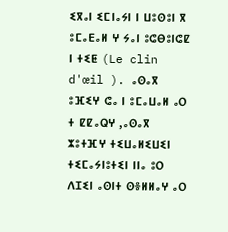ⵉⴳⴰⵏ ⵉⵎⵏⴰⵢⵏ ⵏ ⵡⵓⵙⵓⵏ ⴳ ⵓⵎⴰⴹⴰⵍ ⵖ ⵢⴰⵏ ⵓⵛⴱⵓⵏⵛⵇ ⵏ ⵜⵉⵟ (Le clin d'œil ). ⴰⵙⴰⴳ ⵓⴼⵉⵖ ⵛⴰ ⵏ ⵓⵎⴰⵡⴰⵍ ⴰⵔ ⵜ ⵇⵇⴰⵕⵖ ,ⴰⵙⴰⴳ ⵣⵓⵜⴼⵖ ⵜⵉⵡⴰⵍⵉⵡⵉⵏ ⵜⵉⵎⴰⵢⵏⵓⵜⵉⵏ ⵏⵏⴰ ⵓⵔ ⴷⵊⵉⵏ ⴰⵙⵏⵜ ⵙⴻⵍⵍⴰⵖ ⴰⵔ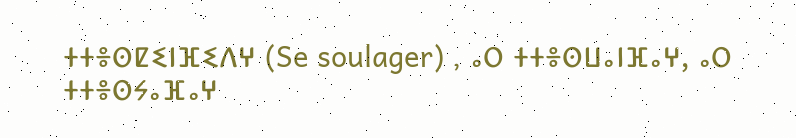ⵜⵜⴻⵙⵇⵉⵏⴼⵉⴷⵖ (Se soulager) , ⴰⵔ ⵜⵜⴻⵙⵡⴰⵏⴼⴰⵖ, ⴰⵔ ⵜⵜⴻⵙⵢⴰⴼⴰⵖ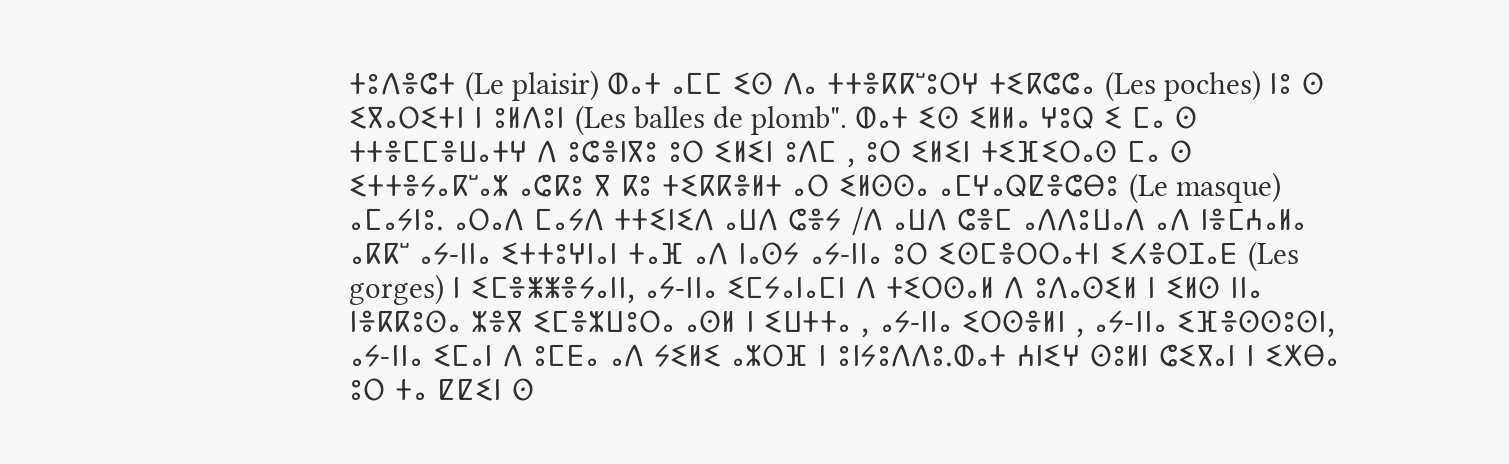ⵜⵓⴷⴻⵛⵜ (Le plaisir) ⵀⴰⵜ ⴰⵎⵎ ⵉⵙ ⴷⴰ ⵜⵜⴻⴽⴽⵯⵓⵔⵖ ⵜⵉⴽⵛⵛⴰ (Les poches) ⵏⵓ ⵙ ⵉⴳⴰⵔⵉⵜⵏ ⵏ ⵓⵍⴷⵓⵏ (Les balles de plomb". ⵀⴰⵜ ⵉⵙ ⵉⵍⵍⴰ ⵖⵓⵕ ⵉ ⵎⴰ ⵙ ⵜⵜⴻⵎⵎⴻⵡⴰⵜⵖ ⴷ ⵓⵛⴻⵏⴳⵓ ⵓⵔ ⵉⵍⵉⵏ ⵓⴷⵎ , ⵓⵔ ⵉⵍⵉⵏ ⵜⵉⴼⵉⵔⴰⵙ ⵎⴰ ⵙ ⵉⵜⵜⴻⵢⴰⴽⵯⴰⵣ ⴰⵛⴽⵓ ⴳ ⴽⵓ ⵜⵉⴽⴽⴻⵍⵜ ⴰⵔ ⵉⵍⵙⵙⴰ ⴰⵎⵖⴰⵕⵇⴻⵛⴱⵓ (Le masque) ⴰⵎⴰⵢⵏⵓ. ⴰⵔⴰⴷ ⵎⴰⵢⴷ ⵜⵜⵉⵏⵉⴷ ⴰⵡⴷ ⵛⴻⵢ /ⴷ ⴰⵡⴷ ⵛⴻⵎ ⴰⴷⴷⵓⵡⴰⴷ ⴰⴷ ⵏⴻⵎⵄⴰⵍⴰ ⴰⴽⴽⵯ ⴰⵢ-ⵏⵏⴰ ⵉⵜⵜⵓⵖⵏⴰⵏ ⵜⴰⴼ ⴰⴷ ⵏⴰⵙⵢ ⴰⵢ-ⵏⵏⴰ ⵓⵔ ⵉⵙⵎⴻⵔⵔⴰⵜⵏ ⵉⵃⴻⵔⵊⴰⴹ (Les gorges) ⵏ ⵉⵎⴻⵥⵥⴻⵢⴰⵏⵏ, ⴰⵢ-ⵏⵏⴰ ⵉⵎⵢⴰⵏⴰⵎⵏ ⴷ ⵜⵉⵔⵙⴰⵍ ⴷ ⵓⴷⴰⵙⵉⵍ ⵏ ⵉⵍⵙ ⵏⵏⴰ ⵏⴻⴽⴽⵓⵙⴰ ⵣⴻⴳ ⵉⵎⴻⵣⵡⵓⵔⴰ ⴰⵙⵍ ⵏ ⵉⵡⵜⵜⴰ , ⴰⵢ-ⵏⵏⴰ ⵉⵔⵙⴻⵍⵏ , ⴰⵢ-ⵏⵏⴰ ⵉⴼⴻⵙⵙⵓⵙⵏ, ⴰⵢ-ⵏⵏⴰ ⵉⵎⴰⵏ ⴷ ⵓⵎⴹⴰ ⴰⴷ ⵢⵉⵍⵉ ⴰⵣⵔⴼ ⵏ ⵓⵏⵢⵓⴷⴷⵓ.ⵀⴰⵜ ⵄⵏⵉⵖ ⵙⵓⵍⵏ ⵛⵉⴳⴰⵏ ⵏ ⵉⵅⴱⴰ ⵓⵔ ⵜⴰ ⵇⵇⵉⵏ ⵙ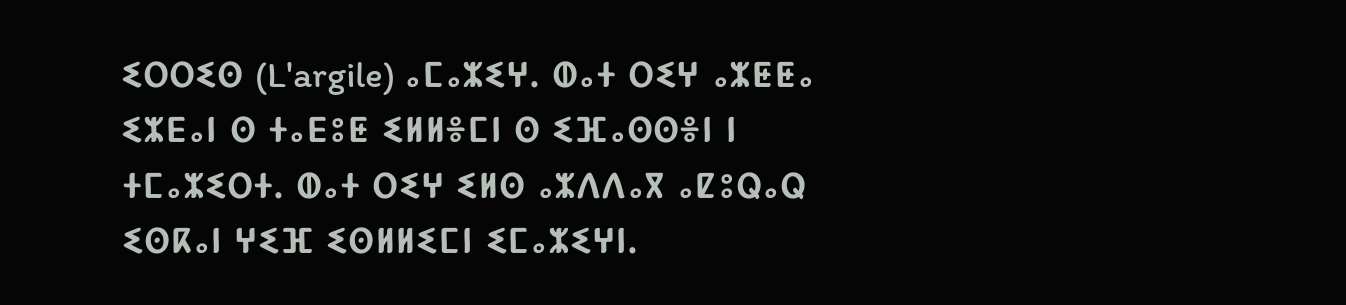ⵉⵔⵔⵉⵙ (L'argile) ⴰⵎⴰⵣⵉⵖ. ⵀⴰⵜ ⵔⵉⵖ ⴰⵣⵟⵟⴰ ⵉⵣⴹⴰⵏ ⵙ ⵜⴰⴹⵓⵟ ⵉⵍⵍⴻⵎⵏ ⵙ ⵉⴼⴰⵙⵙⴻⵏ ⵏ ⵜⵎⴰⵣⵉⵔⵜ. ⵀⴰⵜ ⵔⵉⵖ ⵉⵍⵙ ⴰⵣⴷⴷⴰⴳ ⴰⵇⵓⵕⴰⵕ ⵉⵙⴽⴰⵏ ⵖⵉⴼ ⵉⵙⵍⵍⵉⵎⵏ ⵉⵎⴰⵣⵉⵖⵏ.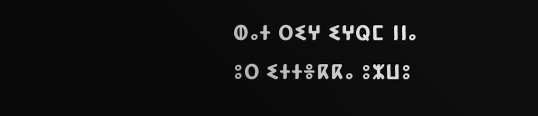ⵀⴰⵜ ⵔⵉⵖ ⵉⵖⵕⵎ ⵏⵏⴰ ⵓⵔ ⵉⵜⵜⴻⴽⴽⴰ ⵓⵣⵡⵓ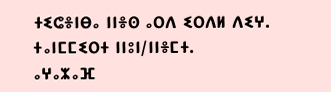ⵜⵉⵛⴻⵏⴱⴰ ⵏⵏⴻⵙ ⴰⵔⴷ ⵉⵔⴷⵍ ⴷⵉⵖ.
ⵜⴰⵏⵎⵎⵉⵔⵜ ⵏⵏⵓⵏ/ⵏⵏⴻⵎⵜ.
ⴰⵖⴰⵣⴰⴼ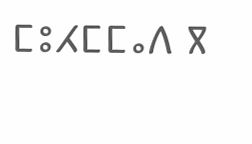ⵎⵓⵃⵎⵎⴰⴷ ⴳ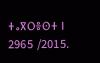ⵜⴰⴳⵔⴻⵙⵜ ⵏ 2965 /2015.